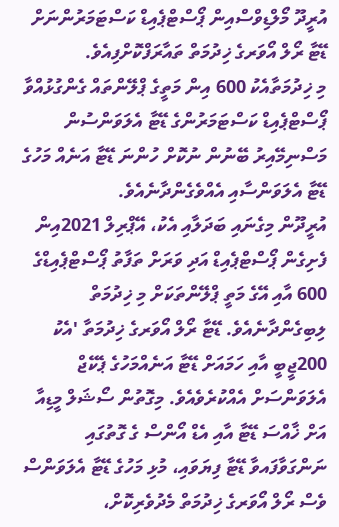އުރީދޫ މޯލްޑިވްސްއިން ޕޯސްޓްޕެއިޑް ކަސްޓަމަރުންނަށް ޑޭޓާ ރޯލް އޯވަރގެ ޚިދުމަތް ތައާރަފްކޮށްފިއެވެ.
މި ޚިދުމަތާއެކު 600 އިން މަތީގެ ޕްލޭންތައް ގެންގުޅުއްވާ ޕޯސްޓްޕެއިޑް ކަސްޓަމަރުންގެ ޑޭޓާ އެލަވަންސުން މަސްނިމޭއިރު ބޭނުން ނުކޮށް ހުންނަ ޑޭޓާ އަނެއް މަހުގެ ޑޭޓާ އެލަވަންސާއި އެއްވެގެންދާނެއެވެ.
އުރީދޫން މިގެނައި ބަދަލާއި އެކު، އޭޕްރިލް 2021އިން ފެށިގެން ޕޯސްޓްޕެއިޑް އަދި ވަރަށް ތަފާތު ޕޯސްޓްޕެއިޑްގެ 600 އާއި އޭގެ މަތީ ޕްލޭންތަކަށް މި ޚިދުމަތް ލިބިގެންދާނެއެވެ. ޑޭޓާ ރޯލް އޯވަރގެ ޚިދުމަތާ 'އެކު 200ޖީބީ އާއި ހަމައަށް ޑޭޓާ އަނެއްމަހުގެ ޕެކޭޖް އެލަވަންސަށް އެއްކުރެވެއެވެ. މިގޮތުން ސޯޝަލް މީޑިއާ އަށް ޚާއްސަ ޑޭޓާ އާއި އެޑް އޯންސް ގެ ގޮތުގައި ނަންގަވާފައވާ ޑޭޓާ ފިޔަވައި، މުޅި މަހުގެ ޑޭޓާ އެލަވަންސް ވެސް ރޯލް އޯވަރގެ ޚިދުމަތް މެދުވެރިކޮށް،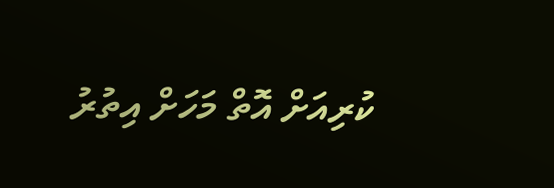ކުރިއަށް އޮތް މަހަށް އިތުރު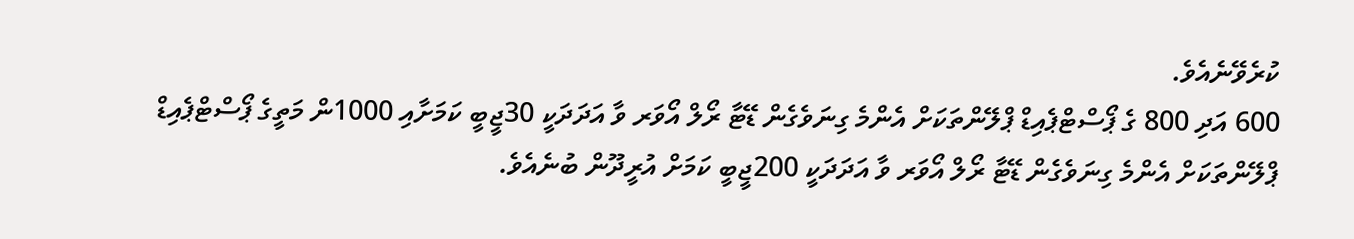ކުރެވޭނެއެވެ.
600 އަދި 800 ގެ ޕޯސްޓްޕެއިޑް ޕްލޭންތަކަށް އެންމެ ގިނަވެގެން ޑޭޓާ ރޯލް އޯވަރ ވާ އަދަދަކީ 30ޖީބީ ކަމަށާއި 1000ން މަތީގެ ޕޯސްޓްޕެއިޑް ޕްލޭންތަކަށް އެންމެ ގިނަވެގެން ޑޭޓާ ރޯލް އޯވަރ ވާ އަދަދަކީ 200ޖީބީ ކަމަށް އުރީދޫން ބުނެއެވެ.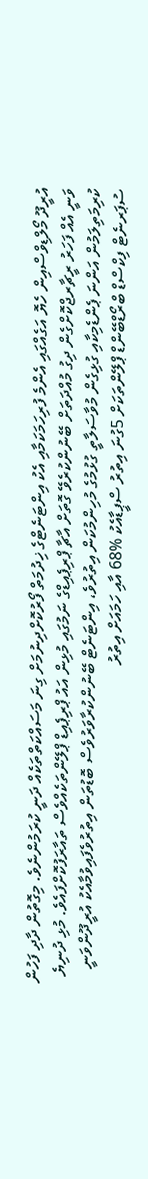އުރީދޫ މޯލްޑިވްސްއިން ހެޔޮ އަގެއްގައި އެންމެ ފުރިހަމަކަމާއި އެކު އިންޓަނެޓްގެ ޚިދުމަތް ފޯރުކޮށްދިނުމަށް ގިނަ މަސައްކަތްތަކެއް ދަނީ ކުރަމުންނެވެ. މިގޮތުން ދާދި ފަހުން ވަނީ އެއް ފަހަރު ރީޗާރޖްކޮށްގެން ދިގު މުއްދަތަށް ބޭނުންކުރެވޭ ގޮތަށް އާޗާ ޕްރިޕެއިޑްގެ ނަމުގައި މުޅިން އައު ޕްރިޕެއިޑް ޕްލޭންތަކެއްވެސް ތައާރަފުކޮށްފައެވެ. މުޅި ދުނިޔެ ކުރިމަތިލަމުން އަންނަ ޕެންޑެމިކާއި ގުޅިގެން މުވާސަލާތީ ގުޅުމުގެ މުހިންމުކަން އިތުރުވެ، އިންޓަނެޓް ބޭނުންކުރާވަރުވެސް ބޮޑުތަން އިތުރުވެފައިވުމާއެކު އުރީދޫންވަނީ ސުޕަރނެޓް ފިކްސްޑް ބްރޯޑްބޭންޑް ޕްލޭންތަކަށް 5ގުނަ އިތުރު ސްޕީޑާއެކު %68 އާއި ހަމައަށް އިތުރު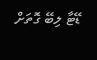ޑޭޓާ ލިބޭ ގޮތަށް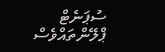ސުޕަނެޓް ޕްލޭންތައްވެސް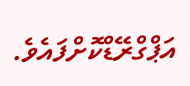އަޕްގްރޭޑްކޮށްފައެވެ.